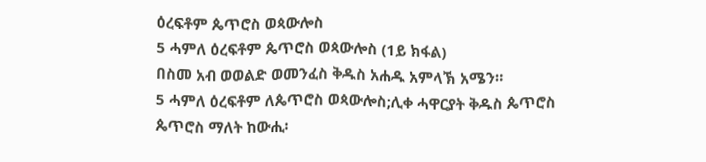ዕረፍቶም ጴጥሮስ ወጳውሎስ
5 ሓምለ ዕረፍቶም ጴጥሮስ ወጳውሎስ (1ይ ክፋል)
በስመ አብ ወወልድ ወመንፈስ ቅዱስ አሐዱ አምላኽ አሜን።
5 ሓምለ ዕረፍቶም ለጴጥሮስ ወጳውሎስ;ሊቀ ሓዋርያት ቅዱስ ጴጥሮስ
ጴጥሮስ ማለት ከውሒ፡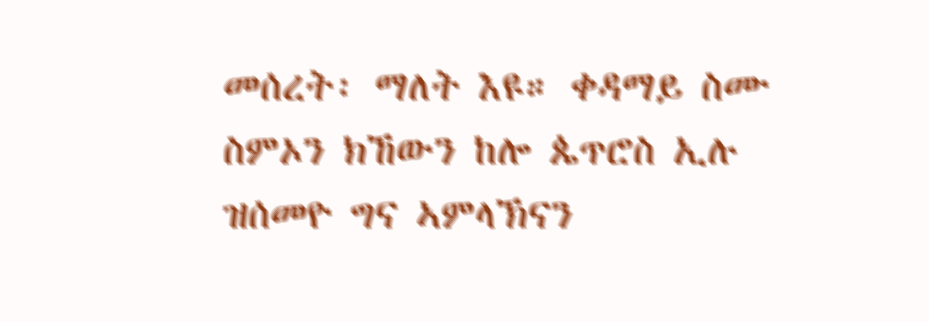መሰረት፡ ማለት እዩ። ቀዳማይ ስሙ ስምኦን ክኸውን ከሎ ጴጥሮስ ኢሉ ዝሰመዮ ግና ኣምላኽናን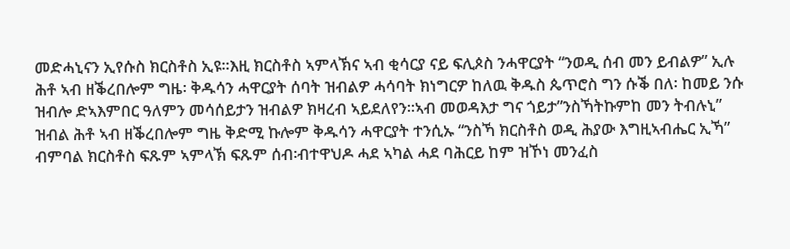መድሓኒናን ኢየሱስ ክርስቶስ ኢዩ።እዚ ክርስቶስ ኣምላኽና ኣብ ቂሳርያ ናይ ፍሊጶስ ንሓዋርያት “ንወዲ ሰብ መን ይብልዎ” ኢሉ ሕቶ ኣብ ዘቕረበሎም ግዜ፡ ቅዱሳን ሓዋርያት ሰባት ዝብልዎ ሓሳባት ክነግርዎ ከለዉ ቅዱስ ጴጥሮስ ግን ሱቕ በለ፡ ከመይ ንሱ ዝብሎ ድኣእምበር ዓለምን መሳሰይታን ዝብልዎ ክዛረብ ኣይደለየን።ኣብ መወዳእታ ግና ጎይታ”ንስኻትኩምከ መን ትብሉኒ” ዝብል ሕቶ ኣብ ዘቕረበሎም ግዜ ቅድሚ ኩሎም ቅዱሳን ሓዋርያት ተንሲኡ “ንስኻ ክርስቶስ ወዲ ሕያው እግዚኣብሔር ኢኻ” ብምባል ክርስቶስ ፍጹም ኣምላኽ ፍጹም ሰብ፡ብተዋህዶ ሓደ ኣካል ሓደ ባሕርይ ከም ዝኾነ መንፈስ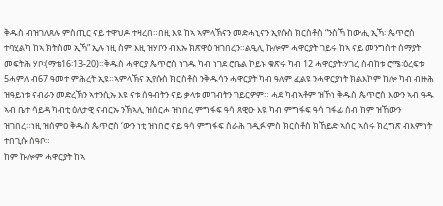ቅዱስ ብዝገለጸሉ ምስጢር ናይ ተዋህዶ ተዛረበ።በዚ እዩ ከኣ ኣምላኽናን መድሓኒናን ኢየሱስ ክርስቶስ “ንስኻ ከውሒ ኢኻ፡ ጴጥሮስ ተባሂልካ ከኣ ክትስመ ኢኻ” ኢሉ ነዚ ስም እዚ ዝሃቦን ብእኡ ክጽዋዕ ዝገበረን።ልዒሊ ኩሎም ሓዋርያት ገይሩ ከኣ ናይ መንግስተ ሰማያት መፍትሕ ሃቦ፡(ማቴ16፡13-20)።ቅዱስ ሓዋርያ ጴጥሮስ ነገዱ ካብ ነገደ ሮቤል ኮይኑ ቁጽሩ ካብ 12 ሓዋርያት፡ሃገረ ስብከቱ ሮሜ፡ዕረፍቱ 5ሓምለ ብ67 ዓመተ ምሕረት ኢዩ።ኣምላኽና ኢየሱስ ክርስቶስ ንቅዱሳን ሓዋርያት ካብ ዓለም ፈልዩ ንሓዋርያነት ክልእኮም ከሎ ካብ ብዙሕ ዝዓይነቱ ናብራን መድረኽን ኣተንሲኡ እዩ ናቱ ሰዓብትን ናይ ቃላቱ መገብትን ገይርዎም። ሓደ ካብኣቶም ዝኾነ ቅዱስ ጴጥሮስ እውን ኣብ ዓዱ ኣብ ቤተ ሳይዳ ካብቲ ዕለታዊ ናብርኡ ንኽኣሊ ዝሰርሖ ዝነበረ ምግፋፍ ዓሳ ጸዊዑ እዩ ካብ ምግፋፍ ዓሳ ገፋፊ ሰብ ከም ዝኸውን ዝገበረ።ነዚ ዝሰምዐ ቅዱስ ጴጥሮስ ‘ውን ነቲ ዝነበሮ ናይ ዓሳ ምግፋፍ ስራሕ ገዲፉ ምስ ክርስቶስ ክኸይድ ኣሰር ኣሰሩ ክረግጽ ብእምነት ተበጊሱ ሰዓቦ።
ከም ኩሎም ሓዋርያት ከኣ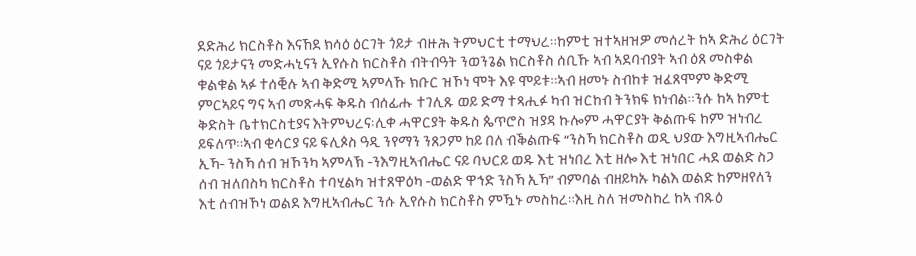ደድሕሪ ክርስቶስ እናኸደ ክሳዕ ዕርገት ጎይታ ብዙሕ ትምህርቲ ተማህረ።ከምቲ ዝተኣዘዝዎ መሰረት ከኣ ድሕሪ ዕርገት ናይ ጎይታናን መድሓኒናን ኢየሱስ ክርስቶስ ብትብዓት ንወንጌል ክርስቶስ ሰቢኹ ኣብ ኣደባብያት ኣብ ዕጸ መስቀል ቁልቁል ኣፉ ተሰቒሉ ኣብ ቅድሚ ኣምላኹ ክቡር ዝኾነ ሞት እዩ ሞይቱ።ኣብ ዘመኑ ስብከቱ ዝፈጸሞም ቅድሚ ምርኣይና ግና ኣብ መጽሓፍ ቅዱስ ብሰፊሑ ተገሊጹ ወይ ድማ ተጻሒፉ ካብ ዝርከብ ትንክፍ ክነብል።ንሱ ከኣ ከምቲ ቅድስት ቤተክርስቲያና እትምህረና፡ሊቀ ሓዋርያት ቅዱስ ጴጥሮስ ዝያዳ ኩሎም ሓዋርያት ቅልጡፍ ከም ዝነብረ ይፍለጥ።ኣብ ቂሳርያ ናይ ፍሊጶስ ዓዲ ንየማን ንጸጋም ከይ በለ ብቕልጡፍ “ንስኻ ክርስቶስ ወዲ ህያው እግዚኣብሔር ኢኻ- ንስኻ ሰብ ዝኾንካ ኣምላኽ -ንእግዚኣብሔር ናይ ባህርይ ወዱ እቲ ዝነበረ እቲ ዘሎ እቲ ዝነበር ሓደ ወልድ ስጋ ሰብ ዝለበስካ ክርስቶስ ተባሂልካ ዝተጸዋዕካ -ወልድ ዋኅድ ንስኻ ኢኻ” ብምባል ብዘይካኡ ካልእ ወልድ ከምዘየለን እቲ ሰብዝኾነ ወልደ እግዚኣብሔር ንሱ ኢየሱስ ክርስቶስ ምዃኑ መስከረ።እዚ ስለ ዝመስከረ ከኣ ብጹዕ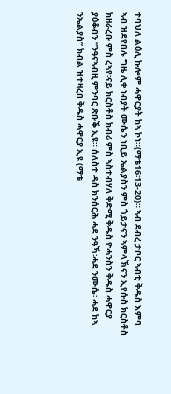ተባህለ ልዕሊ ኩሎም ሓዋርያት ከኣ ኮነ።(ማቴ16፡13-20)። ኣብ ደብረ ታቦር ኣብቲ ቅዱስ እምባ ኣብ ዝደየበሉ ግዜ ሊቀ ነብያት ሙሴን ነቢይ ኤልያስን ምስ ጎይታናን ኣምላኽናን ኢየሱስ ክርስቶስ ክዘራረቡ ምስ ረኣየ፡ናይ ክርስቶስ ክብሪ ምስ ኣስተብሃለ ቅድሚ ቅዱስ ዮሓንስን ቅዱስ ሓዋርያ ያዕቆብን “ንዓናኣብዚ ምንባር ጽቡቕ ኢዩ። ሰለስተ ዳስ ክንሰርሕ ሓደ ንዓኻ፡ሓደ ንሙሴ፡ ሓደ ከኣ ንኤልያስ” ክብል ዝተዛረበ ቅዱስ ሓዋርያ ኢዩ (ማቴ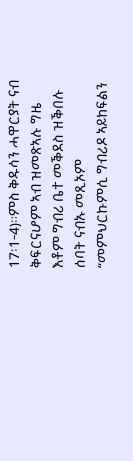17፡1-4)።ምስ ቅዱሳን ሓዋርያት ናብ ቅፍርናሆም ኣብ ዝመጽኣሉ ግዜ እቶም ግብሪ ቤተ መቕደስ ዝቕበሉ ሰባት ናብኡ መጺኦም “መምህርኩምሲ ግብሪዶ ኣይከፍልን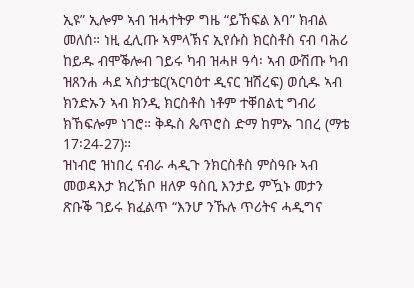ኢዩ” ኢሎም ኣብ ዝሓተትዎ ግዜ “ይኸፍል እባ” ክብል መለሰ። ነዚ ፈሊጡ ኣምላኽና ኢየሱስ ክርስቶስ ናብ ባሕሪ ከይዱ ብሞቕሎብ ገይሩ ካብ ዝሓዞ ዓሳ፡ ኣብ ውሽጡ ካብ ዝጸንሐ ሓደ ኣስታቴር(ኣርባዕተ ዲናር ዝሽረፍ) ወሲዱ ኣብ ክንድኡን ኣብ ክንዲ ክርስቶስ ነቶም ተቐበልቲ ግብሪ ክኸፍሎም ነገሮ። ቅዱስ ጴጥሮስ ድማ ከምኡ ገበረ (ማቴ 17፡24-27)።
ዝነብሮ ዝነበረ ናብራ ሓዲጉ ንክርስቶስ ምስዓቡ ኣብ መወዳእታ ክረኽቦ ዘለዎ ዓስቢ እንታይ ምዃኑ መታን ጽቡቕ ገይሩ ክፈልጥ “እንሆ ንኹሉ ጥሪትና ሓዲግና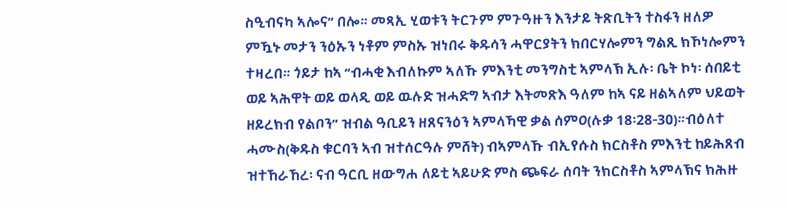ስዒብናካ ኣሎና” በሎ። መጻኢ ሂወቱን ትርጉም ምጉዓዙን እንታይ ትጽቢትን ተስፋን ዘለዎ ምዃኑ መታን ንዕኡን ነቶም ምስኡ ዝነበሩ ቅዱሳን ሓዋርያትን ክበርሃሎምን ግልጺ ክኾነሎምን ተዛረበ። ጎይታ ከኣ “ብሓቂ እብለኩም ኣለኹ ምእንቲ መንግስቲ ኣምላኽ ኢሉ፡ ቤት ኮነ፡ ሰበይቲ ወይ ኣሕዋት ወይ ወላዲ ወይ ዉሉድ ዝሓድግ ኣብታ እትመጽእ ዓለም ከኣ ናይ ዘልኣለም ህይወት ዘይረክብ የልቦን” ዝብል ዓቢይን ዘጸናንዕን ኣምላኻዊ ቃል ሰምዐ(ሉቃ 18፡28-30)።ብዕለተ ሓሙስ(ቅዱስ ቁርባን ኣብ ዝተሰርዓሉ ምሸት) ብኣምላኹ ብኢየሱስ ክርስቶስ ምእንቲ ከይሕጸብ ዝተኸራኸረ፡ ናብ ዓርቢ ዘውግሐ ለይቲ ኣይሁድ ምስ ጭፍራ ሰባት ንክርስቶስ ኣምላኽና ክሕዙ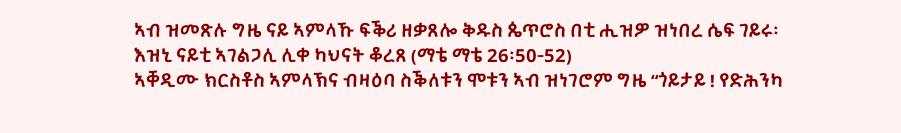ኣብ ዝመጽሉ ግዜ ናይ ኣምላኹ ፍቕሪ ዘቃጸሎ ቅዱስ ጴጥሮስ በቲ ሒዝዎ ዝነበረ ሴፍ ገይሩ፡ እዝኒ ናይቲ ኣገልጋሊ ሊቀ ካህናት ቆረጸ (ማቴ ማቴ 26፡50-52)
ኣቐዲሙ ክርስቶስ ኣምላኽና ብዛዕባ ስቕለቱን ሞቱን ኣብ ዝነገሮም ግዜ “ጎይታይ ! የድሕንካ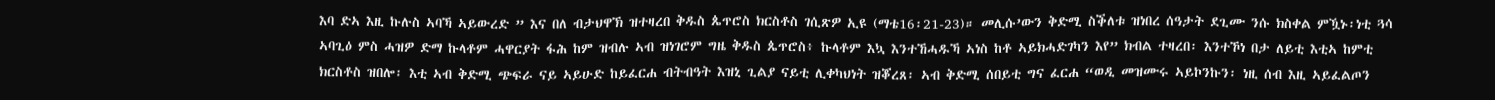እባ ድኣ እዚ ኩሉስ ኣባኻ ኣይውረድ ” እና በለ ብታህዋኽ ዝተዛረበ ቅዱስ ጴጥሮስ ክርስቶስ ገሲጽዎ ኢዩ (ማቴ16፡21-23)። መሊሱ’ውን ቅድሚ ስቕለቱ ዝነበረ ሰዓታት ደጊሙ ንሱ ክስቀል ምዃኑ፡ነቲ ጓሳ ኣባጊዕ ምስ ሓዝዎ ድማ ኩላቶም ሓዋርያት ፋሕ ከም ዝብሉ ኣብ ዝነገሮም ግዜ ቅዱስ ጴጥሮስ፥ ኩላቶም እኳ እንተኸሓዱኻ ኣነስ ከቶ ኣይክሓድገካን እየ” ክብል ተዛረበ፡ እንተኾነ በታ ለይቲ እቲኣ ከምቲ ክርስቶስ ዝበሎ፡ እቲ ኣብ ቅድሚ ጭፍራ ናይ ኣይሁድ ከይፈርሐ ብትብዓት እዝኒ ጊልያ ናይቲ ሊቀካህነት ዝቖረጸ፡ ኣብ ቅድሚ ሰበይቲ ግና ፈርሐ “ወዲ መዝሙሩ ኣይኮንኩን፡ ነዚ ሰብ እዚ ኣይፈልጦን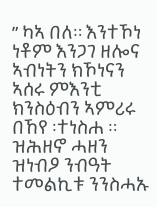” ካኣ በለ። እንተኾነ ነቶም እንጋገ ዘሎና ኣብነትን ክኾነናን ኣሰሩ ምእንቲ ክንስዕብን ኣምሪሩ በኸየ ፡ተነስሐ ። ዝሕዘኖ ሓዘን ዝነብዖ ንብዓት ተመልኪቱ ንንስሓኡ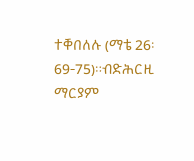ተቐበለሉ (ማቴ 26፡69-75)።ብድሕርዚ ማርያም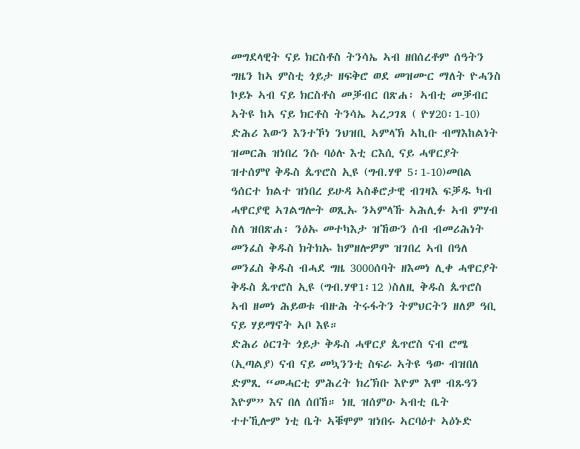መግደላዊት ናይ ክርስቶስ ትንሳኤ ኣብ ዘበሰረቶም ሰዓትን ግዜን ከኣ ምስቲ ጎይታ ዘፍቅሮ ወደ መዝሙር ማለት ዮሓንስ ኮይኑ ኣብ ናይ ክርስቶስ መቓብር በጽሐ፡ ኣብቲ መቓብር ኣትዩ ከኣ ናይ ክርቶስ ትንሳኤ ኣረጋገጸ ( ዮሃ20፡1-10)
ድሕሪ እውን እንተኾነ ንህዝቢ ኣምላኽ ኣኪቡ ብማእከልነት ዝመርሕ ዝነበረ ንሱ ባዕሉ እቲ ርእሲ ናይ ሓዋርያት ዝተሰምየ ቅዱስ ጴጥሮስ ኢዩ (ግብ.ሃዋ 5፡1-10)መበል ዓሰርተ ክልተ ዝነበረ ይሁዳ ኣስቆሮታዊ ብገዛእ ፍቓዱ ካብ ሓዋርያዊ ኣገልግሎት ወጺኡ ንኣምላኹ ኣሕሊፉ ኣብ ምሃብ ስለ ዝበጽሐ፡ ንዕኡ መተካእታ ዝኸውን ሰብ ብመሪሕነት መንፈስ ቅዱስ ክትክኡ ከምዘሎዎም ዝገበረ ኣብ በዓለ መንፈስ ቅዱስ ብሓደ ግዜ 3000ሰባት ዘእመነ ሊቀ ሓዋርያት ቅዱስ ጴጥሮስ ኢዩ (ግብ.ሃዋ1፡12 )ስለዚ ቅዱስ ጴጥሮስ ኣብ ዘመነ ሕይወቱ ብዙሕ ትሩፋትን ትምህርትን ዘለዎ ዓቢ ናይ ሃይማኖት ኣቦ እዩ።
ድሕሪ ዕርገት ጎይታ ቅዱስ ሓዋርያ ጴጥሮስ ናብ ሮሜ (ኢጣልያ) ናብ ናይ መኳንንቲ ስፍራ ኣትዩ ዓው ብዝበለ ድምጺ “መሓርቲ ምሕረት ክረኽቡ እዮም እሞ ብጹዓን እዮም” እና በለ ሰበኸ። ነዚ ዝሰምዑ ኣብቲ ቤት ተተኺሎም ነቲ ቤት ኣቑሞም ዝነበሩ ኣርባዕተ ኣዕኑድ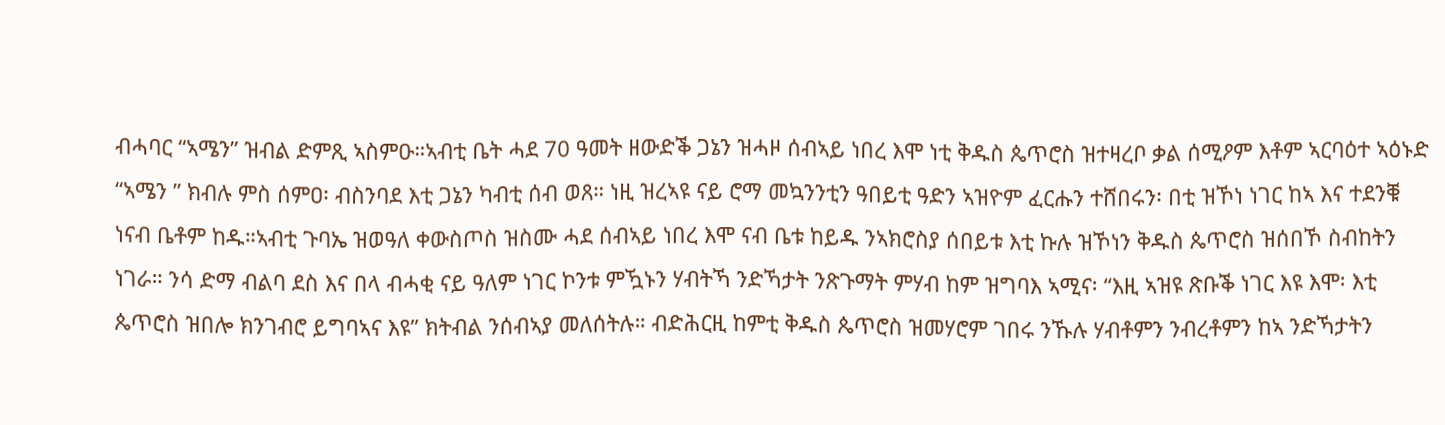ብሓባር “ኣሜን” ዝብል ድምጺ ኣስምዑ።ኣብቲ ቤት ሓደ 70 ዓመት ዘውድቕ ጋኔን ዝሓዞ ሰብኣይ ነበረ እሞ ነቲ ቅዱስ ጴጥሮስ ዝተዛረቦ ቃል ሰሚዖም እቶም ኣርባዕተ ኣዕኑድ “ኣሜን ” ክብሉ ምስ ሰምዐ፡ ብስንባደ እቲ ጋኔን ካብቲ ሰብ ወጸ። ነዚ ዝረኣዩ ናይ ሮማ መኳንንቲን ዓበይቲ ዓድን ኣዝዮም ፈርሑን ተሸበሩን፡ በቲ ዝኾነ ነገር ከኣ እና ተደንቑ ነናብ ቤቶም ከዱ።ኣብቲ ጉባኤ ዝወዓለ ቀውስጦስ ዝስሙ ሓደ ሰብኣይ ነበረ እሞ ናብ ቤቱ ከይዱ ንኣክሮስያ ሰበይቱ እቲ ኩሉ ዝኾነን ቅዱስ ጴጥሮስ ዝሰበኾ ስብከትን ነገራ። ንሳ ድማ ብልባ ደስ እና በላ ብሓቂ ናይ ዓለም ነገር ኮንቱ ምዃኑን ሃብትኻ ንድኻታት ንጽጉማት ምሃብ ከም ዝግባእ ኣሚና፡ “እዚ ኣዝዩ ጽቡቕ ነገር እዩ እሞ፡ እቲ ጴጥሮስ ዝበሎ ክንገብሮ ይግባኣና እዩ” ክትብል ንሰብኣያ መለሰትሉ። ብድሕርዚ ከምቲ ቅዱስ ጴጥሮስ ዝመሃሮም ገበሩ ንኹሉ ሃብቶምን ንብረቶምን ከኣ ንድኻታትን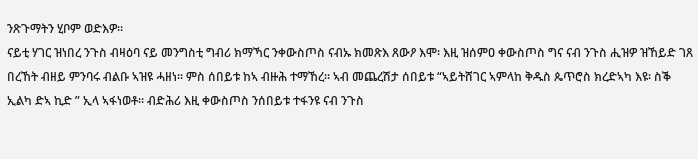ንጽጉማትን ሂቦም ወድእዎ።
ናይቲ ሃገር ዝነበረ ንጉስ ብዛዕባ ናይ መንግስቲ ግብሪ ክማኻር ንቀውስጦስ ናብኡ ክመጽእ ጸውዖ እሞ፡ እዚ ዝሰምዐ ቀውስጦስ ግና ናብ ንጉስ ሒዝዎ ዝኸይድ ገጸ በረኸት ብዘይ ምንባሩ ብልቡ ኣዝዩ ሓዘነ። ምስ ሰበይቱ ከኣ ብዙሕ ተማኸረ። ኣብ መጨረሽታ ሰበይቱ “ኣይትሸገር ኣምላከ ቅዱስ ጴጥሮስ ክረድኣካ እዩ፡ ስቕ ኢልካ ድኣ ኪድ ” ኢላ ኣፋነወቶ። ብድሕሪ እዚ ቀውስጦስ ንሰበይቱ ተፋንዩ ናብ ንጉስ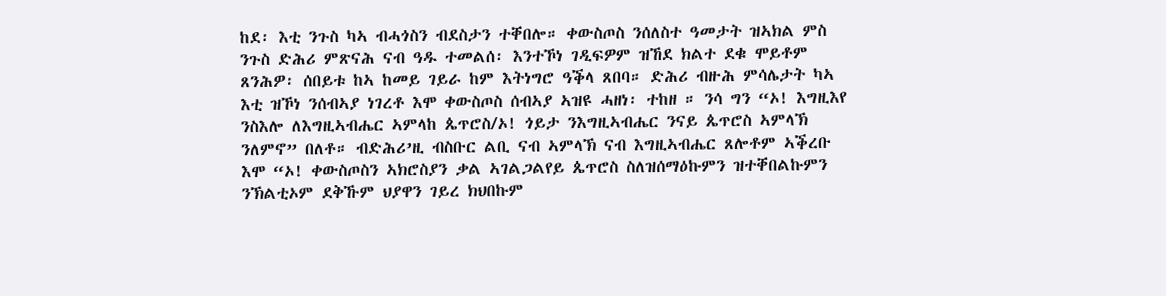ከደ፡ እቲ ንጉስ ካኣ ብሓጎስን ብደስታን ተቐበሎ። ቀውስጦስ ንሰለስተ ዓመታት ዝኣክል ምስ ንጉስ ድሕሪ ምጽናሕ ናብ ዓዱ ተመልሰ፡ እንተኾነ ገዲፍዎም ዝኸደ ክልተ ደቁ ሞይቶም ጸንሕዎ፡ ሰበይቱ ከኣ ከመይ ገይራ ከም እትነግሮ ዓቕላ ጸበባ። ድሕሪ ብዙሕ ምሳሌታት ካኣ እቲ ዝኾነ ንሰብኣያ ነገረቶ እሞ ቀውስጦስ ሰብኣያ ኣዝዩ ሓዘነ፡ ተከዘ ። ንሳ ግን “ኦ! እግዚእየ ንስእሎ ለእግዚኣብሔር ኣምላከ ጴጥሮስ/ኦ! ጎይታ ንእግዚኣብሔር ንናይ ጴጥሮስ ኣምላኽ ንለምኖ” በለቶ። ብድሕሪ’ዚ ብስቡር ልቢ ናብ ኣምላኽ ናብ እግዚኣብሔር ጸሎቶም ኣቕረቡ እሞ “ኦ! ቀውስጦስን ኣክሮስያን ቃል ኣገልጋልየይ ጴጥሮስ ስለዝሰማዕኩምን ዝተቐበልኩምን ንኽልቲኦም ደቅኹም ህያዋን ገይረ ክህበኩም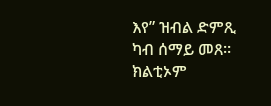እየ” ዝብል ድምጺ ካብ ሰማይ መጸ። ክልቲኦም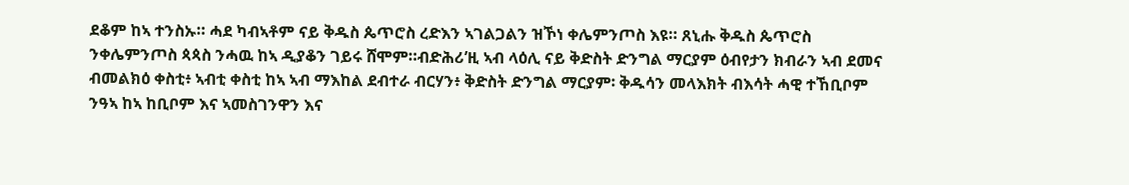ደቆም ከኣ ተንስኡ። ሓደ ካብኣቶም ናይ ቅዱስ ጴጥሮስ ረድእን ኣገልጋልን ዝኾነ ቀሌምንጦስ እዩ። ጸኒሑ ቅዱስ ጴጥሮስ ንቀሌምንጦስ ጳጳስ ንሓዉ ከኣ ዲያቆን ገይሩ ሸሞም።ብድሕሪ’ዚ ኣብ ላዕሊ ናይ ቅድስት ድንግል ማርያም ዕብየታን ክብራን ኣብ ደመና ብመልክዕ ቀስቲ፥ ኣብቲ ቀስቲ ከኣ ኣብ ማእከል ደብተራ ብርሃን፥ ቅድስት ድንግል ማርያም፡ ቅዱሳን መላእክት ብእሳት ሓዊ ተኸቢቦም ንዓኣ ከኣ ከቢቦም እና ኣመስገንዋን እና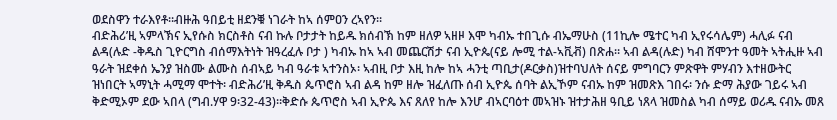ወደስዋን ተራእየቶ።ብዙሕ ዓበይቲ ዘደንቑ ነገራት ከኣ ሰምዐን ረኣየን።
ብድሕሪ’ዚ ኣምላኽና ኢየሱስ ክርስቶስ ናብ ኩሉ ቦታታት ከይዱ ክሰብኽ ከም ዘለዎ ኣዘዞ እሞ ካብኡ ተበጊሱ ብኤማሁስ (11ኪሎ ሜተር ካብ ኢየሩሳሌም) ሓሊፉ ናብ ልዳ(ሉድ -ቅዱስ ጊዮርግስ ብሰማእትነት ዝዓረፈሉ ቦታ ) ካብኡ ከኣ ኣብ መጨርሽታ ናብ ኢዮጴ(ናይ ሎሚ ተል-ኣቪቭ) በጽሐ። ኣብ ልዳ(ሉድ) ካብ ሸሞንተ ዓመት ኣትሒዙ ኣብ ዓራት ዝደቀሰ ኤንያ ዝስሙ ልሙስ ሰብኣይ ካብ ዓራቱ ኣተንስኦ፡ ኣብዚ ቦታ እዚ ከሎ ከኣ ሓንቲ ጣቢታ(ዶርቃስ)ዝተባህለት ሰናይ ምግባርን ምጽዋት ምሃብን እተዘውትር ዝነበርት ኣማኒት ሓሚማ ሞተት፡ ብድሕሪ’ዚ ቅዱስ ጴጥሮስ ኣብ ልዳ ከም ዘሎ ዝፈለጡ ሰብ ኢዮጴ ሰባት ልኢኾም ናብኡ ከም ዝመጽእ ገበሩ፡ ንሱ ድማ ሕያው ገይሩ ኣብ ቅድሚኦም ደው ኣበላ (ግብ.ሃዋ 9፡32-43)።ቅድሱ ጴጥሮስ ኣብ ኢዮጴ እና ጸለየ ከሎ እንሆ ብኣርባዕተ መኣዝኑ ዝተታሕዘ ዓቢይ ነጸላ ዝመስል ካብ ሰማይ ወሪዱ ናብኡ መጸ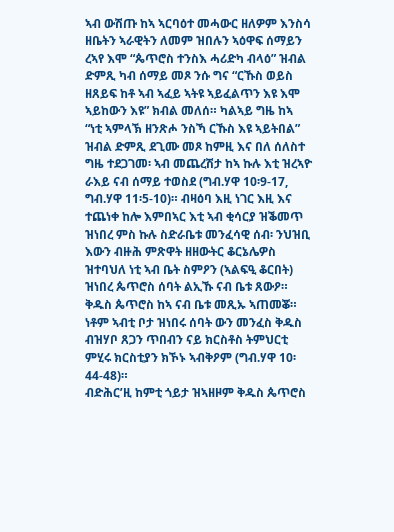ኣብ ውሽጡ ከኣ ኣርባዕተ መሓውር ዘለዎም እንስሳ ዘቤትን ኣራዊትን ለመም ዝበሉን ኣዕዋፍ ሰማይን ረኣየ እሞ “ጴጥሮስ ተንስእ ሓሪድካ ብላዕ” ዝብል ድምጺ ካብ ሰማይ መጾ ንሱ ግና “ርኹስ ወይስ ዘጸይፍ ከቶ ኣብ ኣፈይ ኣትዩ ኣይፈልጥን እዩ እሞ ኣይከውን እዩ” ክብል መለሰ። ካልኣይ ግዜ ከኣ “ነቲ ኣምላኽ ዘንጽሖ ንስኻ ርኹስ እዩ ኣይትበል” ዝብል ድምጺ ደጊሙ መጾ ከምዚ እና በለ ሰለስተ ግዜ ተደጋገመ፡ ኣብ መጨረሽታ ከኣ ኩሉ እቲ ዝረኣዮ ራእይ ናብ ሰማይ ተወስደ (ግብ.ሃዋ 10፡9-17, ግብ.ሃዋ 11፡5-10)። ብዛዕባ እዚ ነገር እዚ እና ተጨነቀ ከሎ እምበኣር እቲ ኣብ ቂሳርያ ዝቕመጥ ዝነበረ ምስ ኩሉ ስድራቤቱ መንፈሳዊ ሰብ፡ ንህዝቢ እውን ብዙሕ ምጽዋት ዘዘውትር ቆርኔሌዎስ ዝተባህለ ነቲ ኣብ ቤት ስምዖን (ኣልፍዒ ቆርበት) ዝነበረ ጴጥሮስ ሰባት ልኢኹ ናብ ቤቱ ጸውዖ። ቅዱስ ጴጥሮስ ከኣ ናብ ቤቱ መጺኡ ኣጠመቖ። ነቶም ኣብቲ ቦታ ዝነበሩ ሰባት ውን መንፈስ ቅዱስ ብዝሃቦ ጸጋን ጥበብን ናይ ክርስቶስ ትምህርቲ ምሂሩ ክርስቲያን ክኾኑ ኣብቅዖም (ግብ.ሃዋ 10፡44-48)።
ብድሕር’ዚ ከምቲ ጎይታ ዝኣዘዞም ቅዱስ ጴጥሮስ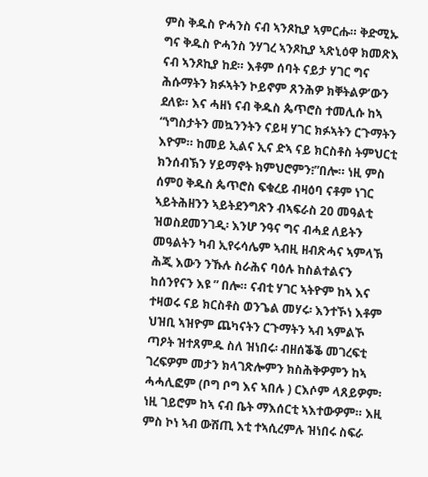ምስ ቅዱስ ዮሓንስ ናብ ኣንጾኪያ ኣምርሑ። ቅድሚኡ ግና ቅዱስ ዮሓንስ ንሃገረ ኣንጾኪያ ኣጽኒዕዋ ክመጽእ ናብ ኣንጾኪያ ከደ። እቶም ሰባት ናይታ ሃገር ግና ሕሱማትን ክፉኣትን ኮይኖም ጸንሕዎ ክቐትልዎ’ውን ደለዩ። እና ሓዘነ ናብ ቅዱስ ጴጥሮስ ተመሊሱ ከኣ “ነግስታትን መኳንንትን ናይዛ ሃገር ክፉኣትን ርጉማትን እዮም። ከመይ ኢልና ኢና ድኣ ናይ ክርስቶስ ትምህርቲ ክንሰብኽን ሃይማኖት ክምህሮምን፧”በሎ። ነዚ ምስ ሰምዐ ቅዱስ ጴጥሮስ ፍቁረይ ብዛዕባ ናቶም ነገር ኣይትሕዘንን ኣይትደንግጽን ብኣፍራስ 20 መዓልቲ ዝወስደመንገዲ፡ እንሆ ንዓና ግና ብሓደ ለይትን መዓልትን ካብ ኢየሩሳሌም ኣብዚ ዘብጽሓና ኣምላኽ ሕጂ እውን ንኹሉ ስራሕና ባዕሉ ከስልተልናን ከሰንየናን እዩ ” በሎ። ናብቲ ሃገር ኣትዮም ከኣ እና ተዛወሩ ናይ ክርስቶስ ወንጌል መሃሩ፡ እንተኾነ እቶም ህዝቢ ኣዝዮም ጨካናትን ርጉማትን ኣብ ኣምልኾ ጣዖት ዝተጸምዱ ስለ ዝነበሩ፡ ብዘሰቕቕ መገረፍቲ ገረፍዎም መታን ክላገጽሎምን ክስሕቅዎምን ከኣ ሓሓሊፎም (ቦግ ቦግ እና ኣበሉ ) ርእሶም ላጸይዎም፡ ነዚ ገይሮም ከኣ ናብ ቤት ማእሰርቲ ኣእተውዎም። እዚ ምስ ኮነ ኣብ ውሽጢ እቲ ተኣሲረምሉ ዝነበሩ ስፍራ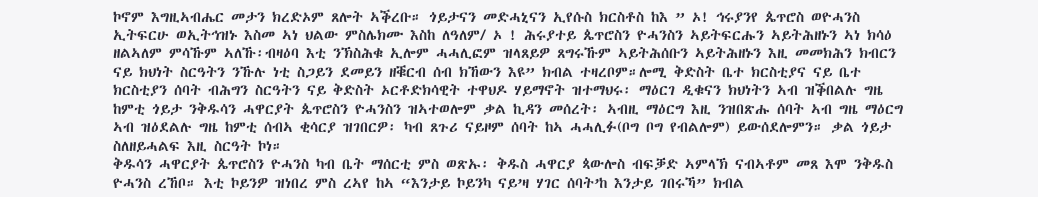ኮኖም እግዚኣብሔር መታን ክረድኦም ጸሎት ኣቕረቡ። ጎይታናን መድሓኒናን ኢየሱስ ክርስቶስ ከእ ” ኦ! ኅሩያንየ ጴጥሮስ ወዮሓንስ ኢትፍርሁ ወኢትኅዝኑ እስመ ኣነ ህልው ምስሌክሙ እስከ ለዓለም/ ኦ ! ሕሩያተይ ጴጥሮስን ዮሓንስን ኣይትፍርሑን ኣይትሕዘኑን ኣነ ክሳዕ ዘልኣለም ምሳኹም ኣለኹ፡ብዛዕባ እቲ ንኽስሕቁ ኢሎም ሓሓሊፎም ዝላጸይዎ ጸግሩኹም ኣይትሕሰቡን ኣይትሕዘኑን እዚ መመክሕን ክብርን ናይ ክህነት ስርዓትን ንኹሉ ነቲ ስጋይን ደመይን ዘቑርብ ሰብ ክኸውን እዩ” ክብል ተዛረቦም።ሎሚ ቅድስት ቤተ ክርስቲያና ናይ ቤተ ክርስቲያን ሰባት ብሕግን ስርዓትን ናይ ቅድስት ኦርቶድክሳዊት ተዋህዶ ሃይማኖት ዝተማህሩ፡ ማዕርገ ዲቁናን ክህነትን ኣብ ዝቕበልሉ ግዜ ከምቲ ጎይታ ንቅዱሳን ሓዋርያት ጴጥሮስን ዮሓንስን ዝኣተወሎም ቃል ኪዳን መሰረት፡ ኣብዚ ማዕርግ እዚ ንዝበጽሑ ሰባት ኣብ ግዜ ማዕርግ ኣብ ዝዕደልሉ ግዜ ከምቲ ሰብኣ ቂሳርያ ዝገበርዎ፡ ካብ ጸጉሪ ናይዞም ሰባት ከኣ ሓሓሊፉ(ቦግ ቦግ የብልሎም) ይውሰደሎምን። ቃል ጎይታ ስለዘይሓልፍ እዚ ስርዓት ኮነ።
ቅዱሳን ሓዋርያት ጴጥሮስን ዮሓንስ ካብ ቤት ማሰርቲ ምስ ወጽኡ፡ ቅዱስ ሓዋርያ ጳውሎስ ብፍቓድ ኣምላኽ ናብኣቶም መጸ እሞ ንቅዱስ ዮሓንስ ረኸቦ። እቲ ኮይንዎ ዝነበረ ምስ ረኣየ ከኣ “እንታይ ኮይንካ ናይ’ዛ ሃገር ሰባት’ከ እንታይ ገበሩኻ” ክብል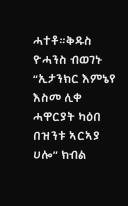ሓተቶ።ቅዱስ ዮሓንስ ብወገኑ “ኢታንክር እምኔየ እስመ ሊቀ ሓዋርያት ካዕበ በዝንቱ ኣርኣያ ሀሎ” ክብል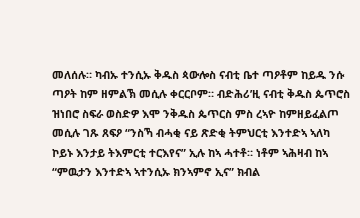መለሰሉ። ካብኡ ተንሲኡ ቅዱስ ጳውሎስ ናብቲ ቤተ ጣዖቶም ከይዱ ንሱ ጣዖት ከም ዘምልኽ መሲሉ ቀርርቦም። ብድሕሪ’ዚ ናብቲ ቅዱስ ጴጥሮስ ዝነበሮ ስፍራ ወስድዎ እሞ ንቅዱስ ጴጥርስ ምስ ረኣዮ ከምዘይፈልጦ መሲሉ ገጹ ጸፍዖ “ንስኻ ብሓቂ ናይ ጽድቂ ትምህርቲ እንተድኣ ኣለካ ኮይኑ እንታይ ትእምርቲ ተርእየና” ኢሉ ከኣ ሓተቶ። ነቶም ኣሕዛብ ከኣ “ምዉታን እንተድኣ ኣተንሲኡ ክንኣምኖ ኢና” ክብል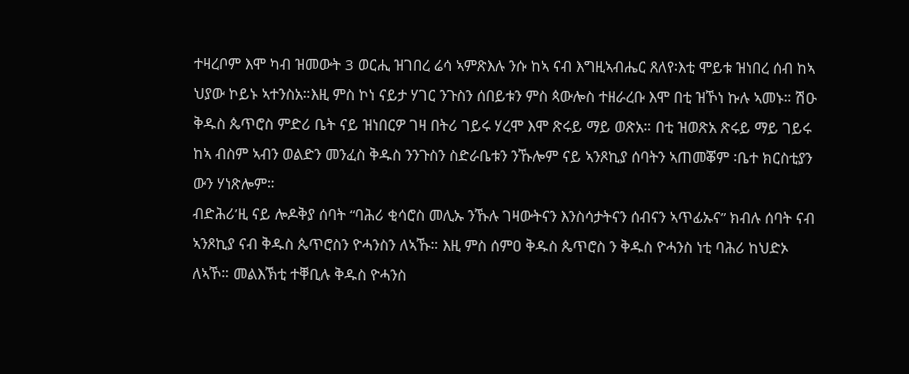ተዛረቦም እሞ ካብ ዝመውት 3 ወርሒ ዝገበረ ሬሳ ኣምጽእሉ ንሱ ከኣ ናብ እግዚኣብሔር ጸለየ፡እቲ ሞይቱ ዝነበረ ሰብ ከኣ ህያው ኮይኑ ኣተንስአ።እዚ ምስ ኮነ ናይታ ሃገር ንጉስን ሰበይቱን ምስ ጳውሎስ ተዘራረቡ እሞ በቲ ዝኾነ ኩሉ ኣመኑ። ሽዑ ቅዱስ ጴጥሮስ ምድሪ ቤት ናይ ዝነበርዎ ገዛ በትሪ ገይሩ ሃረሞ እሞ ጽሩይ ማይ ወጽአ። በቲ ዝወጽአ ጽሩይ ማይ ገይሩ ከኣ ብስም ኣብን ወልድን መንፈስ ቅዱስ ንንጉስን ስድራቤቱን ንኹሎም ናይ ኣንጾኪያ ሰባትን ኣጠመቖም ፡ቤተ ክርስቲያን ውን ሃነጽሎም።
ብድሕሪ’ዚ ናይ ሎዶቅያ ሰባት “ባሕሪ ቂሳሮስ መሊኡ ንኹሉ ገዛውትናን እንስሳታትናን ሰብናን ኣጥፊኡና” ክብሉ ሰባት ናብ ኣንጾኪያ ናብ ቅዱስ ጴጥሮስን ዮሓንስን ለኣኹ። እዚ ምስ ሰምዐ ቅዱስ ጴጥሮስ ን ቅዱስ ዮሓንስ ነቲ ባሕሪ ከህድኦ ለኣኾ። መልእኽቲ ተቐቢሉ ቅዱስ ዮሓንስ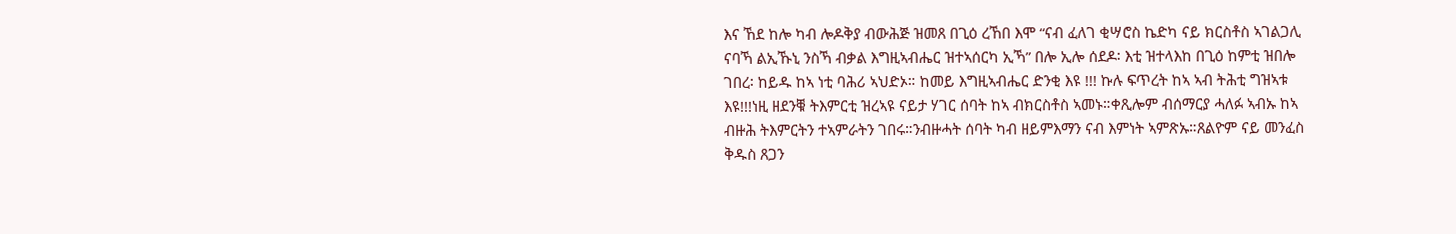እና ኸደ ከሎ ካብ ሎዶቅያ ብውሕጅ ዝመጸ በጊዕ ረኸበ እሞ “ናብ ፈለገ ቂሣሮስ ኬድካ ናይ ክርስቶስ ኣገልጋሊ ናባኻ ልኢኹኒ ንስኻ ብቃል እግዚኣብሔር ዝተኣሰርካ ኢኻ” በሎ ኢሎ ሰደዶ፡ እቲ ዝተላእከ በጊዕ ከምቲ ዝበሎ ገበረ፡ ከይዱ ከኣ ነቲ ባሕሪ ኣህድኦ። ከመይ እግዚኣብሔር ድንቂ እዩ !!! ኩሉ ፍጥረት ከኣ ኣብ ትሕቲ ግዝኣቱ እዩ!!!ነዚ ዘደንቑ ትእምርቲ ዝረኣዩ ናይታ ሃገር ሰባት ከኣ ብክርስቶስ ኣመኑ።ቀጺሎም ብሰማርያ ሓለፉ ኣብኡ ከኣ ብዙሕ ትእምርትን ተኣምራትን ገበሩ።ንብዙሓት ሰባት ካብ ዘይምእማን ናብ እምነት ኣምጽኡ።ጸልዮም ናይ መንፈስ ቅዱስ ጸጋን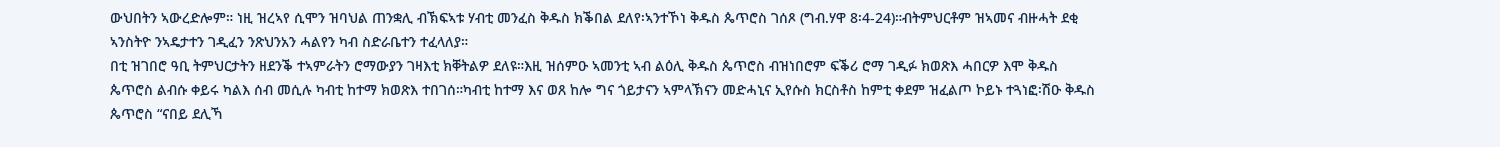ውህበትን ኣውረድሎም። ነዚ ዝረኣየ ሲሞን ዝባህል ጠንቋሊ ብኽፍኣቱ ሃብቲ መንፈስ ቅዱስ ክቕበል ደለየ፡ኣንተኾነ ቅዱስ ጴጥሮስ ገሰጾ (ግብ.ሃዋ 8፡4-24)።ብትምህርቶም ዝኣመና ብዙሓት ደቂ ኣንስትዮ ንኣዴታተን ገዲፈን ንጽህንአን ሓልየን ካብ ስድራቤተን ተፈላለያ።
በቲ ዝገበሮ ዓቢ ትምህርታትን ዘደንቕ ተኣምራትን ሮማውያን ገዛእቲ ክቐትልዎ ደለዩ።እዚ ዝሰምዑ ኣመንቲ ኣብ ልዕሊ ቅዱስ ጴጥሮስ ብዝነበሮም ፍቕሪ ሮማ ገዲፉ ክወጽእ ሓበርዎ እሞ ቅዱስ ጴጥሮስ ልብሱ ቀይሩ ካልእ ሰብ መሲሉ ካብቲ ከተማ ክወጽእ ተበገሰ።ካብቲ ከተማ እና ወጸ ከሎ ግና ጎይታናን ኣምላኽናን መድሓኒና ኢየሱስ ክርስቶስ ከምቲ ቀደም ዝፈልጦ ኮይኑ ተጓነፎ፡ሽዑ ቅዱስ ጴጥሮስ “ናበይ ደሊኻ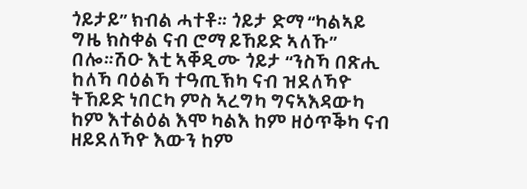ጎይታይ” ክብል ሓተቶ። ጎይታ ድማ “ካልኣይ ግዜ ክስቀል ናብ ሮማ ይኸይድ ኣለኹ” በሎ።ሽዑ እቲ ኣቐዲሙ ጎይታ “ንስኻ በጽሒ ከለኻ ባዕልኻ ተዓጢኽካ ናብ ዝደለኻዮ ትኸይድ ነበርካ ምስ ኣረግካ ግናኣእዳውካ ከም እተልዕል እሞ ካልእ ከም ዘዕጥቕካ ናብ ዘይደለኻዮ እውን ከም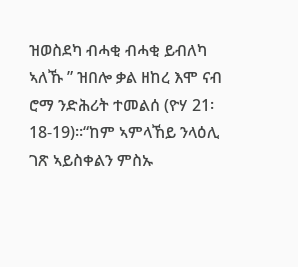ዝወስደካ ብሓቂ ብሓቂ ይብለካ ኣለኹ ” ዝበሎ ቃል ዘከረ እሞ ናብ ሮማ ንድሕሪት ተመልሰ (ዮሃ 21፡18-19)።“ከም ኣምላኸይ ንላዕሊ ገጽ ኣይስቀልን ምስኡ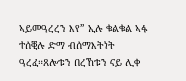ኣይመዓረረን እየ” ኢሉ ቁልቁል ኣፋ ተሰቒሉ ድማ ብሰማእትነት ዓረፈ።ጸሎቱን በረኸቱን ናይ ሊቀ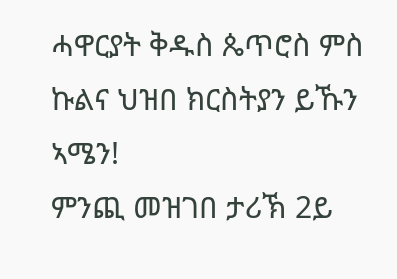ሓዋርያት ቅዱስ ጴጥሮስ ምስ ኩልና ህዝበ ክርስትያን ይኹን ኣሜን!
ምንጪ መዝገበ ታሪኽ 2ይ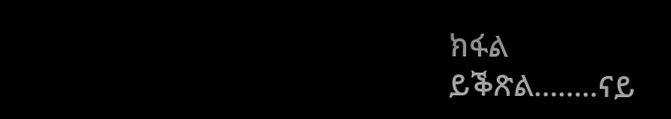ክፋል
ይቕጽል……..ናይ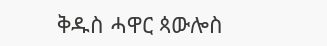ቅዱስ ሓዋር ጳውሎስ